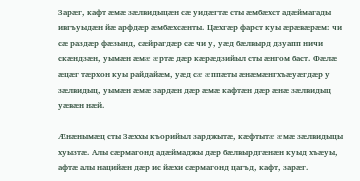Зарæг, кафт æмæ зæлвидыцæн сæ уидæгтæ сты æмбæхст адæймагады ивгъуыдæн йæ арфдæр æмбæхсæнты. Цæхгæр фарст куы æрæвæрæм: чи сæ раздæр фæзынд, сæйрагдæр сæ чи у, уæд бæлвырд дзуапп ничи скæндзæн, уымæн æмæ æртæ дæр кæрæдзийыл сты æнгом баст. Фæлæ æцæг тæрхон куы райдайæм, уæд сæ æппæты æнæмæнгхъæуæгдæр у зæлвидыц, уымæн æмæ зардæн дæр æмæ кафтæн дæр æнæ зæлвидыц уæвæн нæй.

Æнæнымæц сты Зæххы къорийыл зарджытæ, кæфтытæ æмæ зæлвидыцы хуызтæ. Алы сæрмагонд адæймаджы дæр бæлвырдгæнæн куыд хъæуы, афтæ алы нацийæн дæр ис йæхи сæрмагонд цагъд, кафт, зарæг.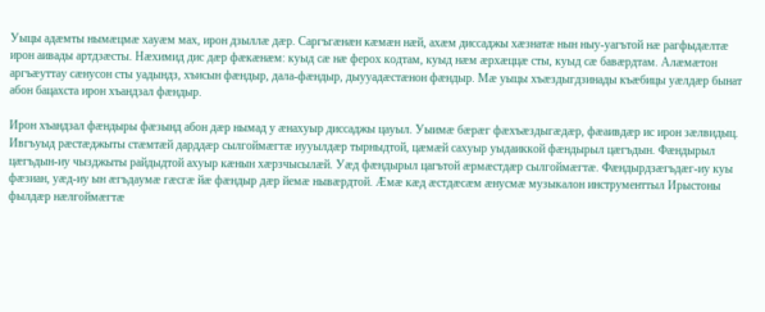Уыцы адæмты нымæцмæ хауæм мах, ирон дзыллæ дæр. Саргъгæнæн кæмæн нæй, ахæм диссаджы хæзнатæ нын ныу-уагътой нæ рагфыдæлтæ ирон аивады артдзæсты. Нæхимид дис дæр фæкæнæм: куыд сæ нæ ферох кодтам, куыд нæм æрхæццæ сты, куыд сæ бавæрдтам. Алæмæтон аргъæуттау сæнусон сты уадындз, хъисын фæндыр, дала-фæндыр, дыууадæстæнон фæндыр. Мæ уыцы хъæздыгдзинады къæбицы уæлдæр бынат абон бацахста ирон хъандзал фæндыр.

Ирон хъандзал фæндыры фæзынд абон дæр нымад у æнахуыр диссаджы цауыл. Уыимæ бæрæг фæхъæздыгæдæр, фæаивдæр ис ирон зæлвидыц. Ивгъуыд рæстæджыты стæмтæй дарддæр сылгоймæгтæ иууылдæр тырныдтой, цæмæй сахуыр уыдаиккой фæндырыл цæгъдын. Фæндырыл цæгъдын-иу чызджыты райдыдтой ахуыр кæнын хæрзчысылæй. Уæд фæндырыл цагътой æрмæстдæр сылгоймæгтæ. Фæндырдзæгъдæг-иу куы фæзиан, уæд-иу ын æгъдаумæ гæсгæ йæ фæндыр дæр йемæ нывæрдтой. Æмæ кæд æстдæсæм æнусмæ музыкалон инструменттыл Ирыстоны фылдæр нæлгоймæгтæ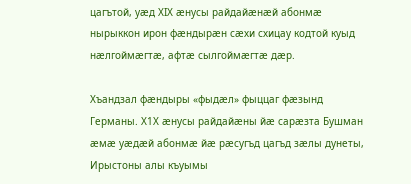цагътой, уæд ХIХ æнусы райдайæнæй абонмæ нырыккон ирон фæндырæн сæхи схицау кодтой куыд нæлгоймæгтæ, афтæ сылгоймæгтæ дæр.

Хъандзал фæндыры «фыдæл» фыццаг фæзынд Германы. Х1Х æнусы райдайæны йæ сарæзта Бушман æмæ уæдæй абонмæ йæ рæсугъд цагъд зæлы дунеты, Ирыстоны алы къуымы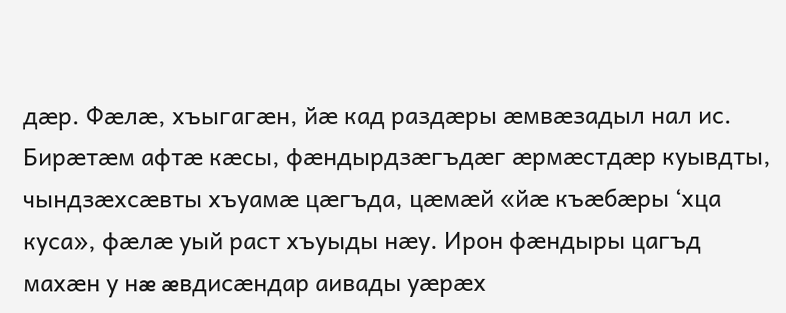дæр. Фæлæ, хъыгагæн, йæ кад раздæры æмвæзадыл нал ис. Бирæтæм афтæ кæсы, фæндырдзæгъдæг æрмæстдæр куывдты, чындзæхсæвты хъуамæ цæгъда, цæмæй «йæ къæбæры ‘хца куса», фæлæ уый раст хъуыды нæу. Ирон фæндыры цагъд махæн у нæ æвдисæндар аивады уæрæх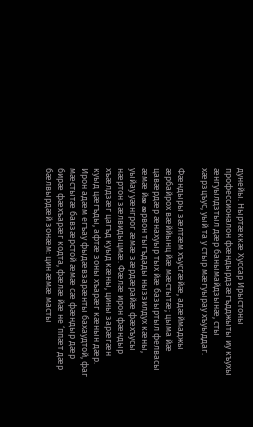дунейы. Ныртæккæ Хуссар Ирыстоны профессионалон фæндырдзæгъдджыты иу къухы æнгуылдзтыл дæр банымайдзынæ, сты хæрзцъус, уый та у стыр мæгуырау хъуыддаг.

Фæндыры зæлтæм хъусгæйæ, адæймаджы æрбайрох вæййынц йæ мæстытæ; цыма йæ цавæрдæр æнахуыр тых йæ базыртыл фелвасы æмæ йæ æрвон тыгъдады ныззилдух кæны, уыйау уæнгрог æмæ зæрдæрайæ фæхъусы нæртон зæлвидыцмæ. Фæлæ ирон фæндыр хъæлдзæг цагъд куыд кæны, цины зарæгæн куыд цæгъды, афтæ зоны хъарæг кæнын дæр. Ирон адæм егъау фыдæвзарæнты бахаудтой, фаг мæстытæ бавзæрстой æмæ сæ фæндыр дæр бирæ фæхъарæг кодта, фæлæ йæ не ‘ппæт дæр бæлвырдæй зонæм: цин æмæ масты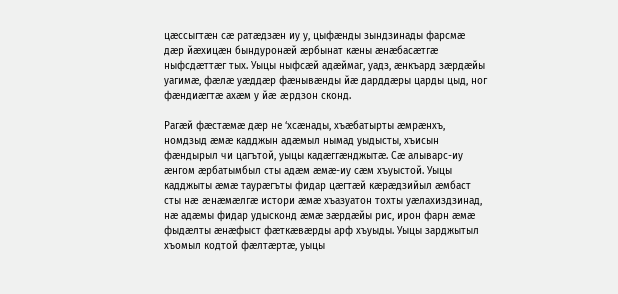цæссыгтæн сæ ратæдзæн иу у, цыфæнды зындзинады фарсмæ дæр йæхицæн бындуронæй æрбынат кæны æнæбасæтгæ ныфсдæттæг тых. Уыцы ныфсæй адæймаг, уадз, æнкъард зæрдæйы уагимæ, фæлæ уæддæр фæнывæнды йæ дарддæры царды цыд, ног фæндиæгтæ ахæм у йæ æрдзон сконд.

Рагæй фæстæмæ дæр не ‘хсæнады, хъæбатырты æмрæнхъ, номдзыд æмæ кадджын адæмыл нымад уыдысты, хъисын фæндырыл чи цагътой, уыцы кадæггæнджытæ. Сæ алыварс-иу æнгом æрбатымбыл сты адæм æмæ-иу сæм хъуыстой. Уыцы кадджыты æмæ таурæгъты фидар цæгтæй кæрæдзийыл æмбаст сты нæ æнæмæлгæ истори æмæ хъазуатон тохты уæлахиздзинад, нæ адæмы фидар удысконд æмæ зæрдæйы рис, ирон фарн æмæ фыдæлты æнæфыст фæткæвæрды арф хъуыды. Уыцы зарджытыл хъомыл кодтой фæлтæртæ, уыцы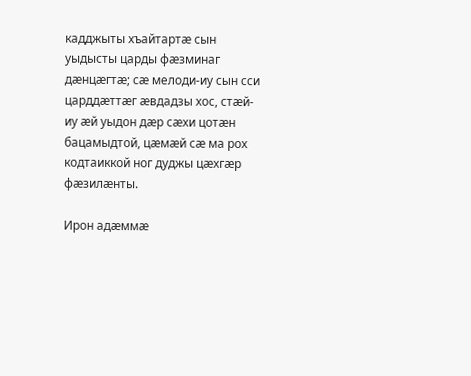кадджыты хъайтартæ сын уыдысты царды фæзминаг дæнцæгтæ; сæ мелоди-иу сын сси царддæттæг æвдадзы хос, стæй-иу æй уыдон дæр сæхи цотæн бацамыдтой, цæмæй сæ ма рох кодтаиккой ног дуджы цæхгæр фæзилæнты.

Ирон адæммæ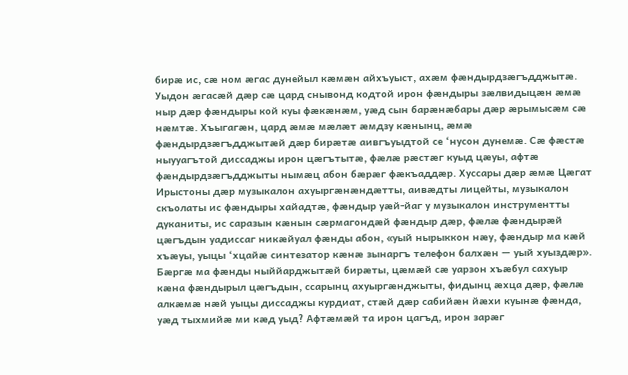бирæ ис, сæ ном æгас дунейыл кæмæн айхъуыст, ахæм фæндырдзæгъдджытæ. Уыдон æгасæй дæр сæ цард снывонд кодтой ирон фæндыры зæлвидыцæн æмæ ныр дæр фæндыры кой куы фæкæнæм, уæд сын барæнæбары дæр æрымысæм сæ нæмтæ. Хъыгагæн, цард æмæ мæлæт æмдзу кæнынц, æмæ фæндырдзæгъдджытæй дæр бирæтæ аивгъуыдтой се ‘нусон дунемæ. Сæ фæстæ ныууагътой диссаджы ирон цæгътытæ, фæлæ рæстæг куыд цæуы, афтæ фæндырдзæгъдджыты нымæц абон бæрæг фæкъаддæр. Хуссары дæр æмæ Цæгат Ирыстоны дæр музыкалон ахуыргæнæндæтты, аивæдты лицейты, музыкалон скъолаты ис фæндыры хайадтæ, фæндыр уæй-йаг у музыкалон инструментты дуканиты, ис саразын кæнын сæрмагондæй фæндыр дæр, фæлæ фæндырæй цæгъдын уадиссаг никæйуал фæнды абон, «уый нырыккон нæу, фæндыр ма кæй хъæуы, уыцы ‘хцайæ синтезатор кæнæ зынаргъ телефон балхæн — уый хуыздæр». Бæргæ ма фæнды ныййарджытæй бирæты, цæмæй сæ уарзон хъæбул сахуыр кæна фæндырыл цæгъдын, ссарынц ахуыргæнджыты, фидынц æхца дæр, фæлæ алкæмæ нæй уыцы диссаджы курдиат, стæй дæр сабийæн йæхи куынæ фæнда, уæд тыхмийæ ми кæд уыд? Афтæмæй та ирон цагъд, ирон зарæг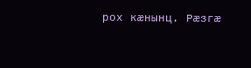рох кæнынц. Рæзгæ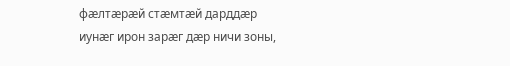фæлтæрæй стæмтæй дарддæр иунæг ирон зарæг дæр ничи зоны,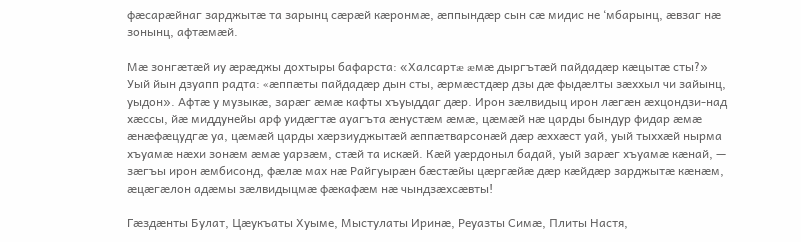фæсарæйнаг зарджытæ та зарынц сæрæй кæронмæ, æппындæр сын сæ мидис не ‘мбарынц, æвзаг нæ зонынц, афтæмæй.

Мæ зонгæтæй иу æрæджы дохтыры бафарста: «Халсартæ æмæ дыргътæй пайдадæр кæцытæ сты?» Уый йын дзуапп радта: «æппæты пайдадæр дын сты, æрмæстдæр дзы дæ фыдæлты зæххыл чи зайынц, уыдон». Афтæ у музыкæ, зарæг æмæ кафты хъуыддаг дæр. Ирон зæлвидыц ирон лæгæн æхцондзи-над хæссы, йæ миддунейы арф уидæгтæ ауагъта æнустæм æмæ, цæмæй нæ царды бындур фидар æмæ æнæфæцудгæ уа, цæмæй царды хæрзиуджытæй æппæтварсонæй дæр æххæст уай, уый тыххæй нырма хъуамæ нæхи зонæм æмæ уарзæм, стæй та искæй. Кæй уæрдоныл бадай, уый зарæг хъуамæ кæнай, — зæгъы ирон æмбисонд, фæлæ мах нæ Райгуырæн бæстæйы цæргæйæ дæр кæйдæр зарджытæ кæнæм, æцæгæлон адæмы зæлвидыцмæ фæкафæм нæ чындзæхсæвты!

Гæздæнты Булат, Цæукъаты Хуыме, Мыстулаты Иринæ, Реуазты Симæ, Плиты Настя,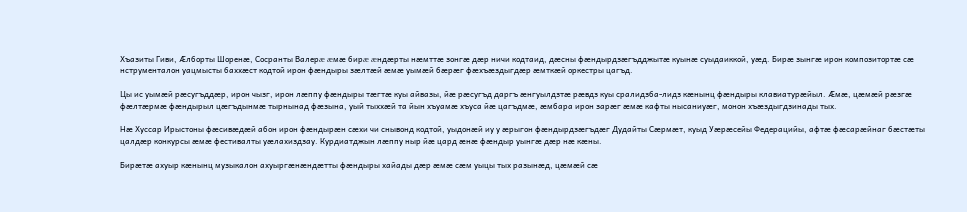Хъазиты Гиви, Æлборты Шоренæ, Сосранты Валерæ æмæ бирæ æндæрты нæмттæ зонгæ дæр ничи кодтаид, дæсны фæндырдзæгъдджытæ куынæ суыдаиккой, уæд. Бирæ зынгæ ирон композитортæ сæ нструменталон уацмысты баххæст кодтой ирон фæндыры зæлтæй æмæ уымæй бæрæг фæхъæздыгдæр æмткæй оркестры цагъд.

Цы ис уымæй рæсугъддæр, ирон чызг, ирон лæппу фæндыры тæгтæ куы айвазы, йæ рæсугъд даргъ æнгуылдзтæ рæвдз куы сралидзба-лидз кæнынц фæндыры клавиатурæйыл. Æмæ, цæмæй рæзгæ фæлтæрмæ фæндырыл цæгъдынмæ тырнынад фæзына, уый тыххæй та йын хъуамæ хъуса йæ цагъдмæ, æмбара ирон зарæг æмæ кафты нысаниуæг, монон хъæздыгдзинады тых.

Нæ Хуссар Ирыстоны фæсивæдæй абон ирон фæндырæн сæхи чи снывонд кодтой, уыдонæй иу у æрыгон фæндырдзæгъдæг Дудайты Сæрмæт, куыд Уæрæсейы Федерацийы, афтæ фæсарæйнаг бæстæты цалдæр конкурсы æмæ фестивалты уæлахиздзау. Курдиатджын лæппу ныр йæ цард æнæ фæндыр уынгæ дæр нæ кæны.

Бирæтæ ахуыр кæнынц музыкалон ахуыргæнæндæтты фæндыры хайады дæр æмæ сæм уыцы тых разынæд, цæмæй сæ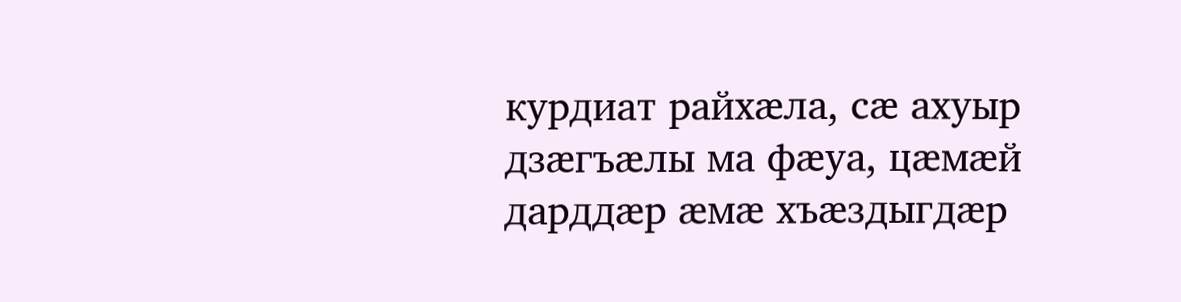курдиат райхæла, сæ ахуыр дзæгъæлы ма фæуа, цæмæй дарддæр æмæ хъæздыгдæр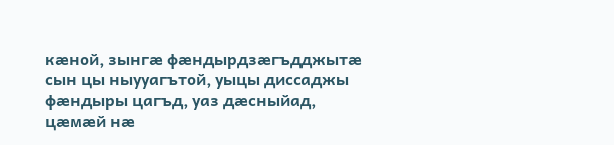кæной, зынгæ фæндырдзæгъдджытæ сын цы ныууагътой, уыцы диссаджы фæндыры цагъд, уаз дæсныйад, цæмæй нæ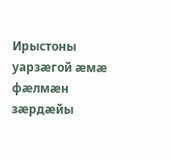Ирыстоны уарзæгой æмæ фæлмæн зæрдæйы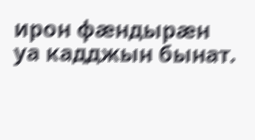ирон фæндырæн уа кадджын бынат.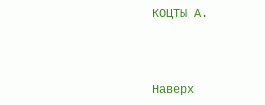КОЦТЫ А.



Наверх